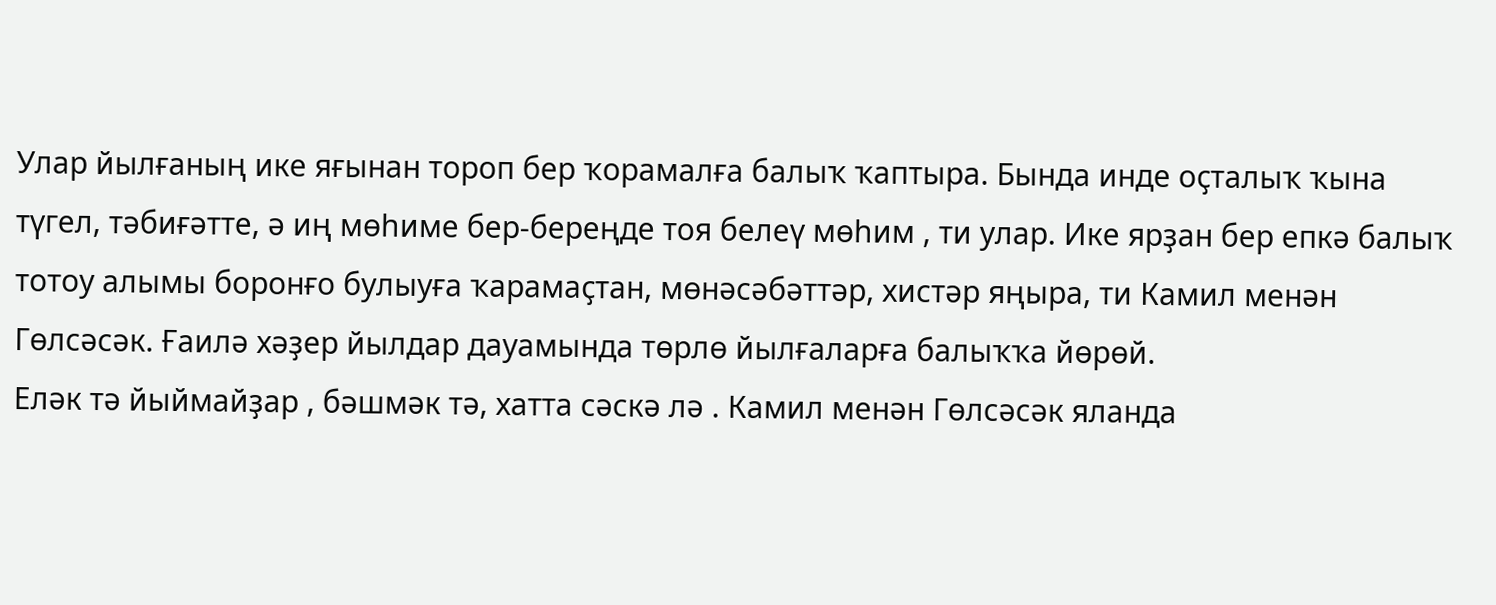Улар йылғаның ике яғынан тороп бер ҡорамалға балыҡ ҡаптыра. Бында инде оҫталыҡ ҡына түгел, тәбиғәтте, ә иң мөһиме бер-береңде тоя белеү мөһим , ти улар. Ике ярҙан бер епкә балыҡ тотоу алымы боронғо булыуға ҡарамаҫтан, мөнәсәбәттәр, хистәр яңыра, ти Камил менән Гөлсәсәк. Ғаилә хәҙер йылдар дауамында төрлө йылғаларға балыҡҡа йөрөй.
Еләк тә йыймайҙар , бәшмәк тә, хатта сәскә лә . Камил менән Гөлсәсәк яланда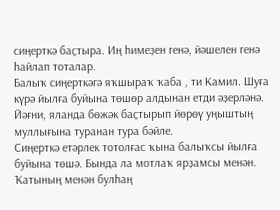сиңерткә баҫтыра. Иң һимеҙен генә, йәшелен генә һайлап тоталар.
Балыҡ сиңерткәгә яҡшыраҡ ҡаба , ти Камил. Шуға күрә йылға буйына төшөр алдынан етди әҙерләнә. Йәғни, яланда бөжәк баҫтырып йөрөү уңыштың муллығына туранан тура бәйле.
Сиңерткә етәрлек тотолғас ҡына балыҡсы йылға буйына төшә. Бында ла мотлаҡ ярҙамсы менән. Ҡатының менән булһаң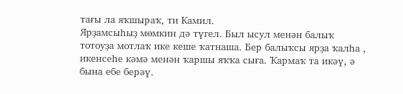тағы ла яҡшыраҡ, ти Камил.
Ярҙамсыһыҙ мөмкин дә түгел. Был ысул менән балыҡ тотоуҙа мотлаҡ ике кеше ҡатнаша. Бер балыҡсы ярҙа ҡалһа , икенсеһе кәмә менән ҡаршы яҡҡа сыға. Ҡармаҡ та икәү, ә бына ебе берәү.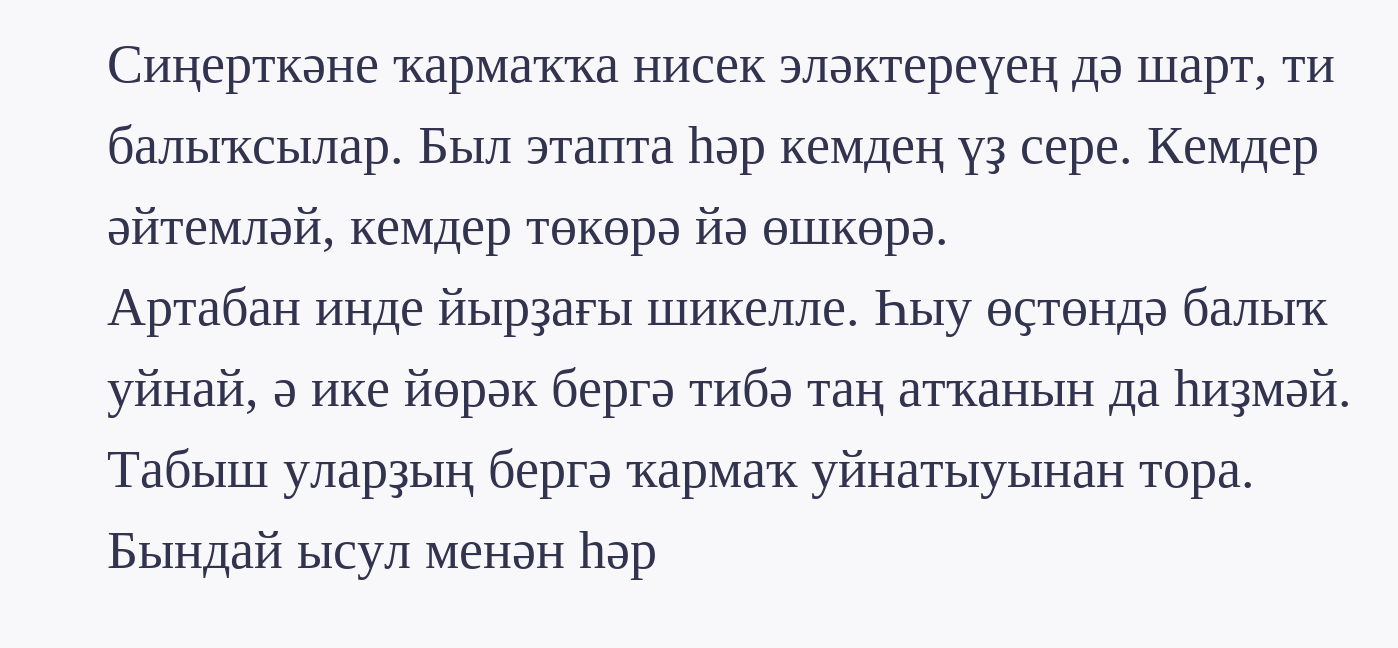Сиңерткәне ҡармаҡҡа нисек эләктереүең дә шарт, ти балыҡсылар. Был этапта һәр кемдең үҙ сере. Кемдер әйтемләй, кемдер төкөрә йә өшкөрә.
Артабан инде йырҙағы шикелле. Һыу өҫтөндә балыҡ уйнай, ә ике йөрәк бергә тибә таң атҡанын да һиҙмәй. Табыш уларҙың бергә ҡармаҡ уйнатыуынан тора.
Бындай ысул менән һәр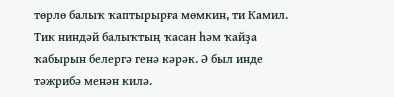төрлө балыҡ ҡаптырырға мөмкин, ти Камил. Тик ниндәй балыҡтың ҡасан һәм ҡайҙа ҡабырын белергә генә кәрәк. Ә был инде тәжрибә менән килә.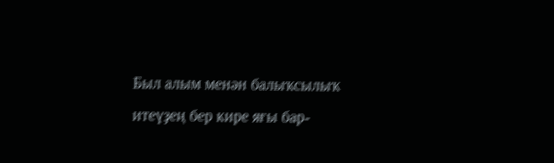Был алым менән балыҡсылыҡ итеүҙең бер кире яғы бар-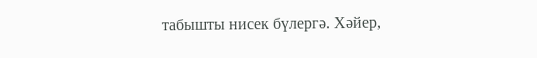табышты нисек бүлергә. Хәйер,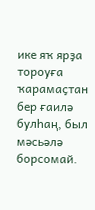ике яҡ ярҙа тороуға ҡарамаҫтан бер ғаилә булһаң, был мәсьәлә борсомай.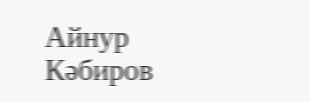Айнур Кәбиров